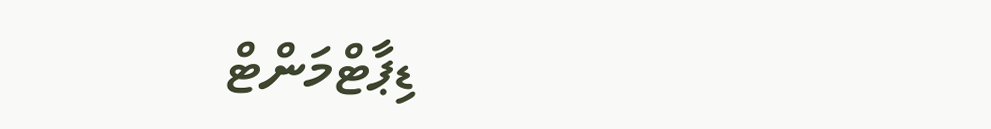ޑިޕާޓްމަންޓް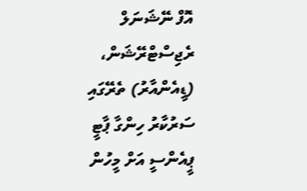އޮފް ނޭޝަނަލް ރެޖިސްޓްރޭޝަން، (ޑީއެންއާރު) ތެރޭގައި ސަރުކާރު ހިންގާ ޕާޓީ ޕީއެންސީ އަށް މީހުން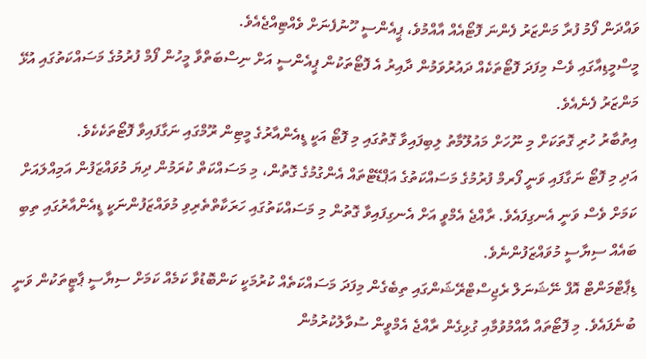ވައްދަން ފޯމު ފުރާ މަންޒަރު ފެންނަ ފޮޓޯއެއް އާއްމުވެ، ޕީއެންސީ ހޫނުފެނަށް ވެއްޓިއްޖެއެވެ.
މީސްމީޑިއާގައި ވެސް މިފަދަ ފޮޓޯތަކެއް ދައުރުވަމުން ދާއިރު އެ ފޮޓޯތަކުން ޕީއެންސީ އަށް ނިސްބަތްވާ މީހުން ފޯމް ފުރުމުގެ މަސައްކަތުގައި އުޅޭ މަންޒަރު ފެނެއެވެ.
އިތުބާރު ހުރި ގޮތަކަށް މި ނޫހަށް މައުލޫމާތު ލިބިފައިވާ ގޮތުގައި މި ފޮޓޯ އަކީ ޑީއެންއާރުގެ މީޓިން ރޫމްގައި ނަގާފައިވާ ފޮޓޯތަކެކެވެ.
އަދި މި ފޮޓޯ ނަގާފައި ވަނީ ފޯރމް ފުރުމުގެ މަސައްކަތުގެ އަޕްޑޭޓްތައް އެންގުމުގެ ގޮތުން، މި މަސައްކަތް ކުރަމުން ދިޔަ މުވައްޒަފުން އަމިއްލައަށް ކަމަށް ވެސް ވަނީ އެނގިފައެވެ. ރާއްޖެ އެމްވީ އަށް އެނގިފައިވާ ގޮތުން މި މަސައްކަތުގައި ހަރަކާތްތެރިވި މުވައްޒަފުންނަކީ ޑީއެންއާރުގައި ތިބި ބައެއް ސިޔާސީ މުވައްޒަފުންނެވެ.
ޑިޕާޓްމަންޓް އޮފް ނޭޝަނަލް ރެޖިސްޓްރޭޝަންގައި ތިބެގެން މިފަދަ މަސައްކަތެއް ކުރުމަކީ ކަންބޮޑުވާ ކަމެއް ކަމަށް ސިޔާސީ ޕާޓީތަކުން ވަނީ ބުނެފައެވެ. މި ފޮޓޯތައް އާއްމުވުމާއި ގުޅިގެން ރާއްޖެ އެމްވީން ސުވާލުކުރުމުން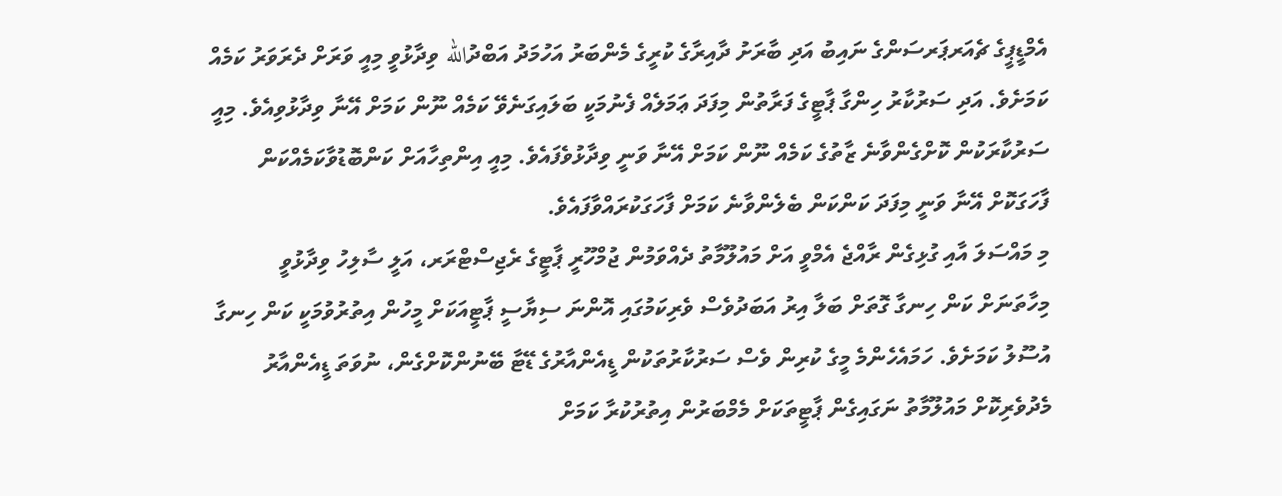އެމްޑީޕީގެ ޗެއަރޕަރސަންގެ ނައިބު އަދި ބާރަށު ދާއިރާގެ ކުރީގެ މެންބަރު އަހުމަދު އަބްދުالله ވިދާޅުވީ މިއީ ވަރަށް ދެރަވަރު ކަމެއް ކަމަށެވެ. އަދި ސަރުކާރު ހިންގާ ޕާޓީގެ ފަރާތުން މިފަދަ ޢަމަލެއް ފެނުމަކީ ބަލައިގަނެވޭ ކަމެއް ނޫން ކަމަށް އޭނާ ވިދާޅުވިއެވެ. މިއީ ސަރުކާރަކުން ކޮށްގެންވާނެ ޒާތުގެ ކަމެއް ނޫން ކަމަށް އޭނާ ވަނީ ވިދާޅުވެފައެވެ. މިއީ އިންތިހާއަށް ކަންބޮޑުވާކަމެއްކަން ފާހަގަކޮށް އޭނާ ވަނީ މިފަދަ ކަންކަން ބެލެންވާނެ ކަމަށް ފާހަގަކުރައްވާފައެވެ.
މި މައްސަލަ އާއި ގުޅިގެން ރާއްޖެ އެމްވީ އަށް މައުލޫމާތު ދެއްވަމުން ޖުމްހޫރީ ޕާޓީގެ ރެޖިސްޓްރަރ، އަލީ ސާލިހު ވިދާޅުވީ މިހާތަނަށް ކަން ހިނގާ ގޮތަށް ބަލާ އިރު އަބަދުވެސް ވެރިކަމުގައި އޮންނަ ސިޔާސީ ޕާޓީއަކަށް މީހުން އިތުރުވުމަކީ ކަން ހިނގާ އުސޫލު ކަމަށެވެ. ހަމައެހެންމެ މީގެ ކުރިން ވެސް ސަރުކާރުތަކުން ޑީއެންއާރުގެ ޑޭޓާ ބޭނުންކޮށްގެން، ނުވަތަ ޑީއެންއާރު މެދުވެރިކޮށް މައުލޫމާތު ނަގައިގެން ޕާޓީތަކަށް މެމްބަރުން އިތުރުކުރާ ކަމަށް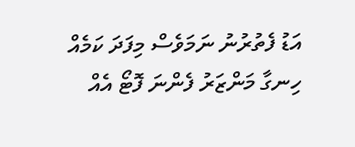އަޑު ފެތުރުނު ނަމަވެސް މިފަދަ ކަމެއް ހިނގާ މަންޒަރު ފެންނަ ފޮޓޯ އެއް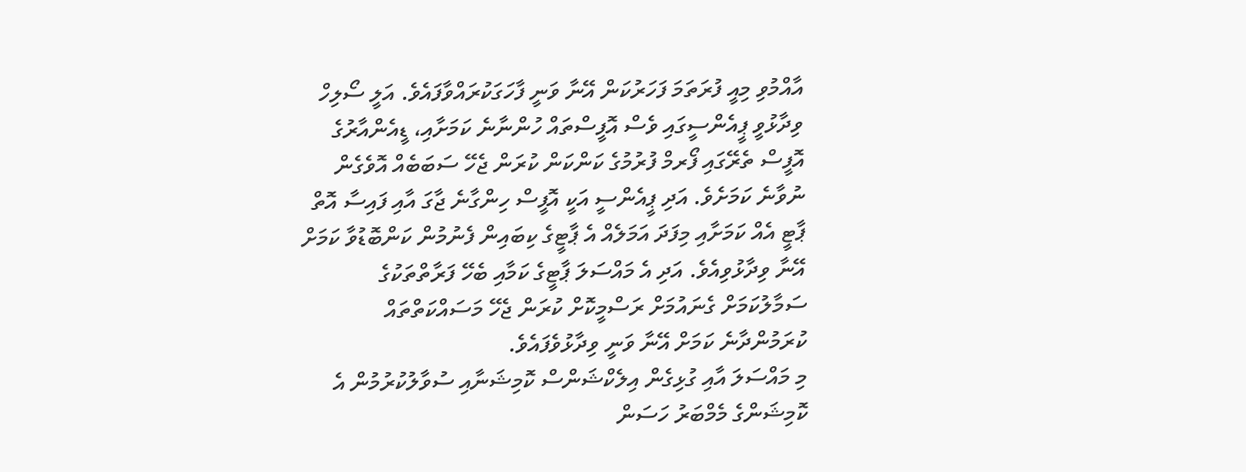އާއްމުވި މިއީ ފުރަތަމަ ފަހަރުކަން އޭނާ ވަނީ ފާހަގަކުރައްވާފައެވެ. އަލީ ސޯލިހް ވިދާޅުވީ ޕީއެންސީގައި ވެސް އޮފީސްތައް ހުންނާނެ ކަމަށާއި، ޑީއެންއާރުގެ އޮފީސް ތެރޭގައި ފޯރމް ފުރުމުގެ ކަންކަން ކުރަން ޖެހޭ ސަބަބެއް އޮވެގެން ނުވާނެ ކަމަށެވެ. އަދި ޕީއެންސީ އަކީ އޮފީސް ހިންގާނެ ޖާގަ އާއި ފައިސާ އޮތް ޕާޓީ އެއް ކަމަށާއި މިފަދަ އަމަލެއް އެ ޕާޓީގެ ކިބައިން ފެނުމުން ކަންބޮޑުވާ ކަމަށް އޭނާ ވިދާޅުވިއެވެ. އަދި އެ މައްސަލަ ޕާޓީގެ ކަމާއި ބެހޭ ފަރާތްތަކުގެ ސަމާލުކަމަށް ގެނައުމަށް ރަސްމީކޮށް ކުރަން ޖެހޭ މަސައްކަތްތައް ކުރަމުންދާނެ ކަމަށް އޭނާ ވަނީ ވިދާޅުވެފައެވެ.
މި މައްސަލަ އާއި ގުޅިގެން އިލެކްޝަންސް ކޮމިޝަނާއި ސުވާލުކުރުމުން އެ ކޮމިޝަންގެ މެމްބަރު ހަސަން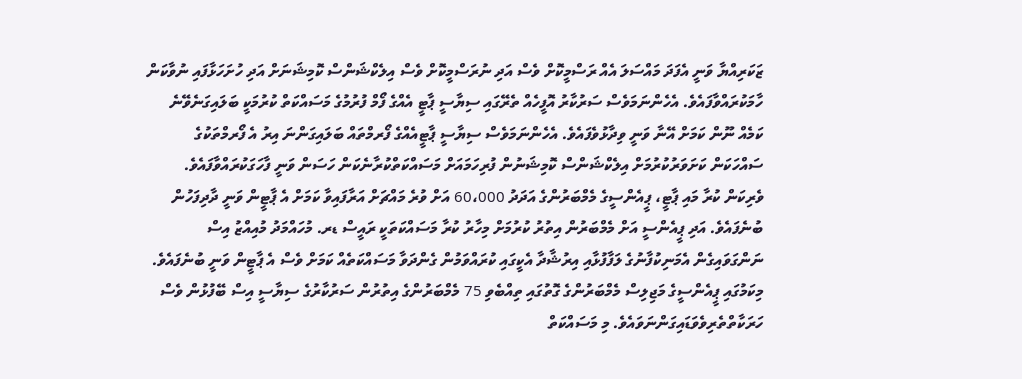ޒަކަރިއްޔާ ވަނީ އެފަދަ މައްސަލަ އެއް ރަސްމީކޮށް ވެސް އަދި ނުރަސްމީކޮށް ވެސް އިލެކްޝަންސް ކޮމިޝަނަށް އަދި ހުށަހަޅާފައި ނުވާކަން ހާމަކުރައްވާފައެވެ. އެހެންނަމަވެސް ސަރުކާރު އޮފީހެއް ތެރޭގައި ސިޔާސީ ޕާޓީ އެއްގެ ފޯމް ފުރުމުގެ މަސައްކަތް ކުރުމަކީ ބަލައިގަނެވޭނެ ކަމެއް ނޫން ކަމަށް އޭނާ ވަނީ ވިދާޅުވެފައެވެ. އެހެންނަމަވެސް ސިޔާސީ ޕާޓީއެއްގެ ފޯރމްތައް ބަލައިގަންނަ އިރު އެ ފޯރމްތަކުގެ ސައްހަކަން ކަށަވަރުކުރުމަށް އިލެކްޝަންސް ކޮމިޝަނުން ފުރިހަމައަށް މަސައްކަތްކުރާނެކަން ހަސަން ވަނީ ފާހަގަކުރައްވާފައެވެ.
ވެރިކަން ކުރާ މައި ޕާޓީ، ޕީއެންސީގެ މެމްބަރުންގެ އަދަދު 60،000 އަށް ވުރެ މައްޗަށް އަރާފައިވާ ކަމަށް އެ ޕާޓީން ވަނީ ދާދިފަހުން ބުނެފައެވެ. އަދި ޕީއެންސީ އަށް މެމްބަރުން އިތުރު ކުރުމަށް މިހާރު ކުރާ މަސައްކަތަކީ ރައީސް ޑރ. މުހައްމަދު މުއިއްޒު އިސް ނަންގަވައިގެން އެމަނިކުފާނުގެ ލަފާފުޅާއި އިރުޝާދާ އެކީގައި ކުރައްވަމުން ގެންދަވާ މަސައްކަތެއް ކަމަށް ވެސް އެ ޕާޓީން ވަނީ ބުނެފައެވެ. މިކަމުގައި ޕީއެންސީގެ މަޖިލިސް މެމްބަރުންގެ ގޮތުގައި ތިއްބެވި 75 މެމްބަރުންގެ އިތުރުން ސަރުކާރުގެ ސިޔާސީ އިސް ބޭފުޅުން ވެސް ހަރަކާތްތެރިވެވަޑައިގަންނަވައެވެ. މި މަސައްކަތް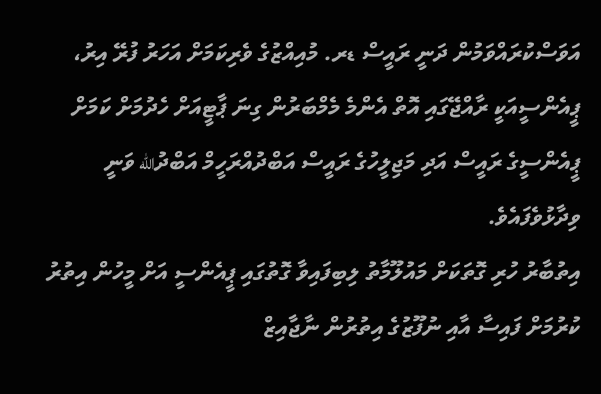އަވަސްކުރައްވަމުން ދަނީ ރައީސް ޑރ. މުއިއްޒުގެ ވެރިކަމަށް އަހަރު ފުރޭ އިރު، ޕީއެންސީއަކީ ރާއްޖޭގައި އޮތް އެންމެ މެމްބަރުން ގިނަ ޕާޓީއަށް ހެދުމަށް ކަމަށް ޕީއެންސީގެ ރައީސް އަދި މަޖިލީހުގެ ރައީސް އަބްދުއްރަހީމް އަބްދުالله ވަނީ ވިދާޅުވެފައެވެ.
އިތުބާރު ހުރި ގޮތަކަށް މައުލޫމާތު ލިބިފައިވާ ގޮތުގައި ޕީއެންސީ އަށް މީހުން އިތުރު ކުރުމަށް ފައިސާ އާއި ނުފޫޒުގެ އިތުރުން ނާޖާއިޒް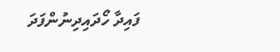ފައިދާ ހޯދައިދިނުންފަދަ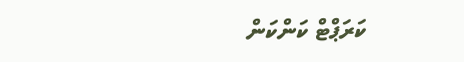ކަރަޕްޓް ކަންކަން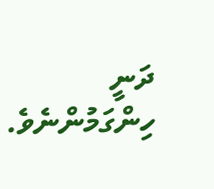ދަނީ ހިންގަމުންނެވެ.